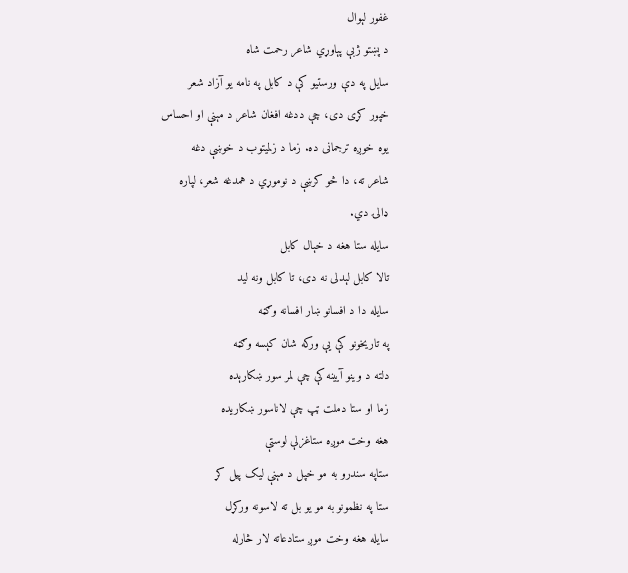غفور لېوال
د پښتو ژبې پېاوړي شاعر رحمت شاه
سايل په دې ورستيو کې د کابل په نامه يو آزاد شعر
خپور کړی دی، چې ددغه افغان شاعر د مېنې او احساس
يوه خوږه ترجمانی ده. زما د زلميتوب د خوښې دغه
شاعر ته، دا څو کرښې د نوموړي د همدغه شعر، لپاره
ډالۍ دي.
سايله ستا هغه د خېال کابل
تالا کابل لېدلی نه دی، تا کابل ونه ليد
سايله دا د افسانو ښار افسانه وګڼه
په تاريخونو کې يې ورکه شان کېسه وګڼه
دلته د وينو آيينه کې چې لمر سور ښکارېده
زما او ستا دملت ټپ چې لاناسور ښكاريده
هغه وخت موږه ستاغزلې لوستې
ستاپه سندرو به مو خپل د مېنې ليک پيل کړ
ستا په نظمونو به مو يو بل ته لاسونه ورکړل
سايله هغه وخت موږ ستادعاته لار څارله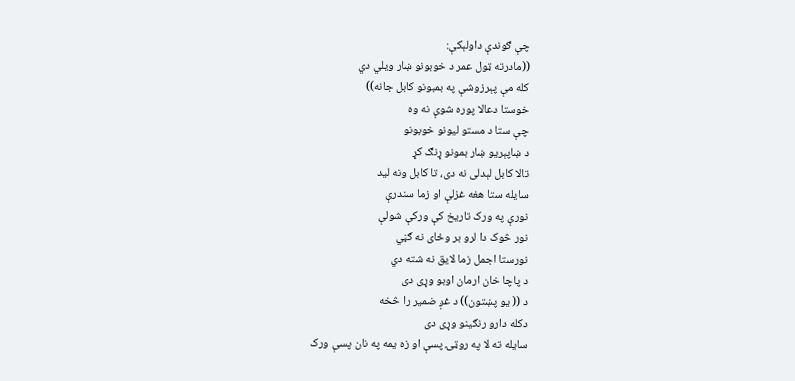چې ګوندې داولېکې:
((مادرته ټول عمر د خوبونو ښار ويلي دي
کله مې پېرزوشې په بمبونو کابل جانه))
خوستا دعالا پوره شوې نه وه
چې ستا د مستو ليونو خوبونو
د ښاپېريو ښار بمونو ړنګ کړ
تالا کابل لېدلی نه دی، تا کابل ونه ليد
سايله ستا هغه غزلې او زما سندرې
نورې په ورک تاريخ کې ورکې شولې
نور څوک دا لرو بر وځای نه ګڼي
نورستا اجمل زما لايق نه شته دي
د پاچا خان ارمان اوبو وړی دی
د (( يو پښتون)) د غږ ضمير را څخه
دکله دارو رنګينو وړی دی
سايله ته لا په روټۍ پسې او زه يمه په نان پسې ورک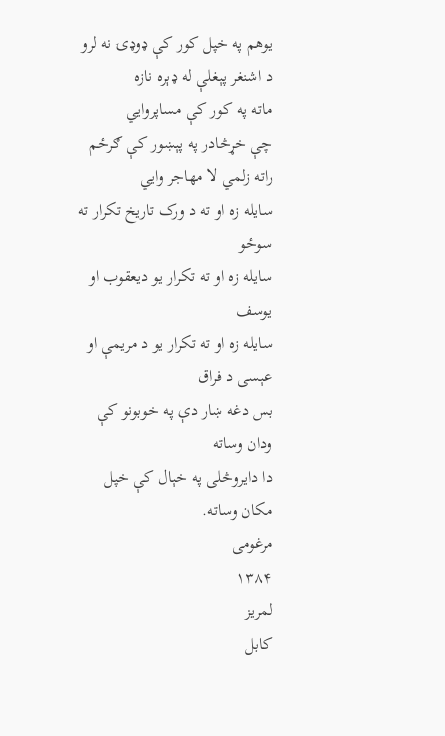يوهم په خپل کور کې ډوډۍ نه لرو
د اشنغر پېغلې له ډېره نازه
ماته په کور کې مساپروايي
چې خړڅادر په پېښور کې ګرځم
راته زلمي لا مهاجر وايي
سايله زه او ته د ورک تاريخ تکرار ته سوځو
سايله زه او ته تکرار يو ديعقوب او يوسف
سايله زه او ته تکرار يو د مريمې او عېسی د فراق
بس دغه ښار دې په خوبونو کې ودان وساته
دا دايروڅلی په خېال کې خپل مکان وساته.
مرغومی
۱۳۸۴
لمريز
کابل